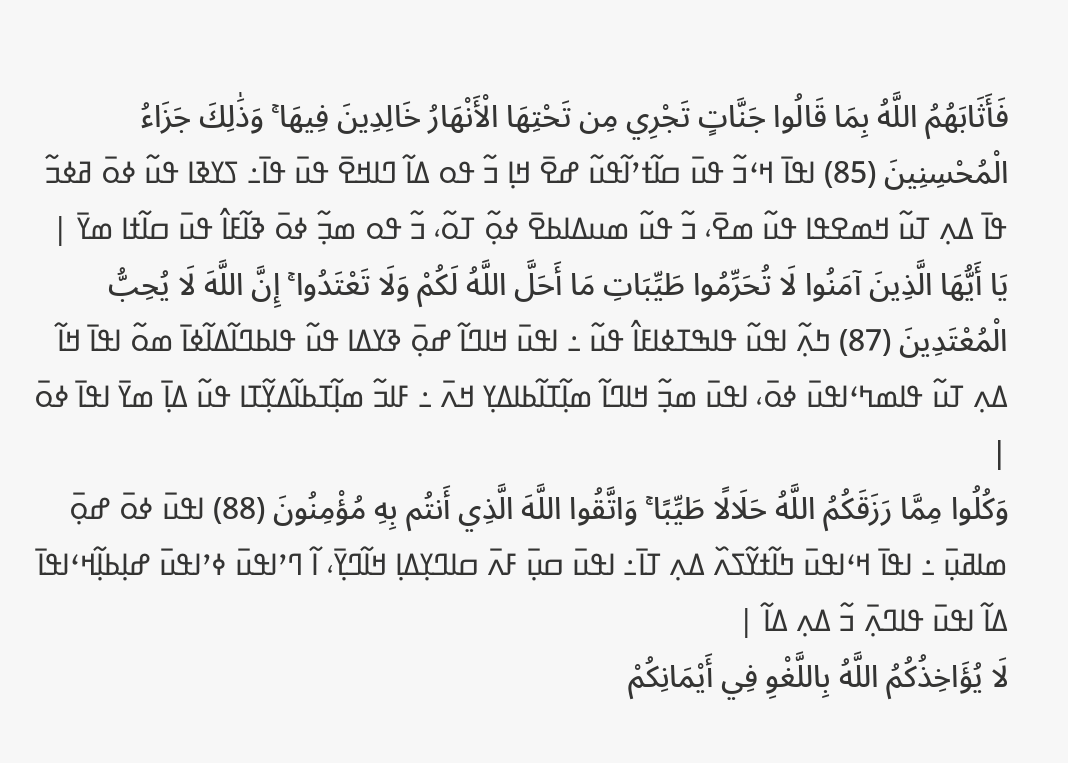فَأَثَابَهُمُ اللَّهُ بِمَا قَالُوا جَنَّاتٍ تَجْرِي مِن تَحْتِهَا الْأَنْهَارُ خَالِدِينَ فِيهَا ۚ وَذَٰلِكَ جَزَاءُ الْمُحْسِنِينَ (85) ߊߟߊ߫ ߞߵߏ߬ ߟߎ߫ ߛߊ߬ߙߴߊ߬ߟߎ߬ ߝߐ߫ ߞߊ߲ ߏ߬ ߟߋ ߡߊ߬ ߣߊߞߐ߫ ߟߎ߫ ߟߊ߫߸ ߖߌߢߊ ߟߎ߬ ߦߋ߫ ߥߦߏ߬ ߟߊ߫ ߡߍ߲ ߠߎ߬ ߞߘߐߟߊ ߟߎ߬ ߘߐ߫، ߏ߬ ߟߎ߬ ߘߎߡߊߕߐ߫ ߦߋ߲߬ ߠߋ߬، ߏ߬ ߟߋ ߘߏ߲߬ ߦߋ߫ ߢߊ߬ߓߊ߮ ߟߎ߫ ߛߊ߬ߙߊ ߘߌ߫ |
يَا أَيُّهَا الَّذِينَ آمَنُوا لَا تُحَرِّمُوا طَيِّبَاتِ مَا أَحَلَّ اللَّهُ لَكُمْ وَلَا تَعْتَدُوا ۚ إِنَّ اللَّهَ لَا يُحِبُّ الْمُعْتَدِينَ (87) ߤߍ߲߬ ߊߟߎ߬ ߟߊߒߠߦߊߓߊ߮ ߟߎ߬ ߸ ߊߟߎ߫ ߞߊߣߊ߬ ߝߋ߲߫ ߢߌߡߊ ߟߎ߬ ߟߊߕߣߊ߬ߡߊ߬ߦߊ߫ ߘߋ߬ ߊߟߊ߫ ߞߊ߬ ߡߍ߲ ߠߎ߬ ߟߊߘߤߵߊߟߎ߫ ߦߋ߫، ߊߟߎ߫ ߘߏ߲߬ ߞߊߣߊ߬ ߘߊ߲߬ߠߊ߬ߕߊߡߌ߲ ߞߍ߫ ߸ ߓߊߏ߬ ߘߊ߲߬ߠߕߊ߬ߡߌ߲߬ߠߊ ߟߎ߬ ߡߊ߲߫ ߘߌ߫ ߊߟߊ߫ ߦߋ߫ |
وَكُلُوا مِمَّا رَزَقَكُمُ اللَّهُ حَلَالًا طَيِّبًا ۚ وَاتَّقُوا اللَّهَ الَّذِي أَنتُم بِهِ مُؤْمِنُونَ (88) ߊߟߎ߫ ߦߋ߫ ߝߋ߲߫ ߘߊߥߎ߲߫ ߸ ߊߟߊ߫ ߞߵߊߟߎ߫ ߤߊ߬ߙߌ߬ߖߍ߰ ߡߍ߲ ߠߊ߫߸ ߊߟߎ߫ ߛߎ߲߫ ߓߍ߫ ߛߊߣߌ߲ߡߊ߲ ߞߊ߬ߣߌ߲߫، ߊ߬ ߣߴߊߟߎ߫ ߦߴߊߟߎ߫ ߝߊ߲ߕߊ߲߬ߞߵߊߟߊ߫ ߡߊ߬ ߊߟߎ߫ ߟߊߣߍ߲߫ ߏ߬ ߡߍ߲ ߡߊ߬ |
لَا يُؤَاخِذُكُمُ اللَّهُ بِاللَّغْوِ فِي أَيْمَانِكُمْ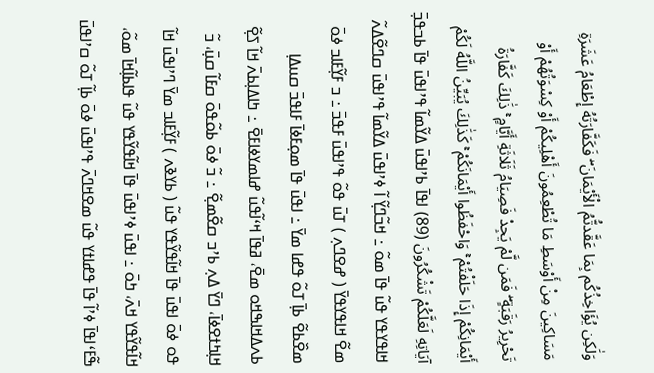وَلَٰكِن يُؤَاخِذُكُم بِمَا عَقَّدتُّمُ الْأَيْمَانَ ۖ فَكَفَّارَتُهُ إِطْعَامُ عَشَرَةِ مَسَاكِينَ مِنْ أَوْسَطِ مَا تُطْعِمُونَ أَهْلِيكُمْ أَوْ كِسْوَتُهُمْ أَوْ تَحْرِيرُ رَقَبَةٍ ۖ فَمَن لَّمْ يَجِدْ فَصِيَامُ ثَلَاثَةِ أَيَّامٍ ۚ ذَٰلِكَ كَفَّارَةُ أَيْمَانِكُمْ إِذَا حَلَفْتُمْ ۚ وَاحْفَظُوا أَيْمَانَكُمْ ۚ كَذَٰلِكَ يُبَيِّنُ اللَّهُ لَكُمْ آيَاتِهِ لَعَلَّكُمْ تَشْكُرُونَ (89) ߊߟߊ߫ ߕߴߊߟߎ߫ ߡߌ߬ߘߊ߬ ߟߴߊߟߎ߫ ߟߊ߫ ߕߏߟߏ߲߫ ߞߊߟߌߟߌ ߟߎ߬ ߟߊ߫ ߘߋ߬ ߸ ߞߏ߬ߣߌ߲߬ ߊ߬ ߦߴߊߟߎ߫ ߡߌ߬ߘߊ߬ ߟߴߊߟߎ߫ ߛߣߐ߬ߡߍ߬ ߘߐ߬ ߞߊߟߌߟߌ߫ ( ߝߐߣߍ߲ ) ߠߎ߫ ߟߋ߬ ߟߴߊߟߎ߫ ߓߟߏ߫ ߸ ߏ ߓߌ߲߬ߓߊߏ ߦߋ߫ ߘߐ߰ߕߐ߬ ߕߊ߲߫ ߠߋ߬ ߟߝߊ ߘߌ߫ ߸ ߊߟߎ߫ ߟߊ߫ ߘߋ߲ߓߦߊ߫ ߓߊߟߏ߫ ߛߎߡߊ߲ ߕߍߡߞߊߒߞߋ ߘߐ߫، ߥߟߊ߫ ߞߵߊ߬ߟߎ߬ ߝߊߘߌߦߊߓߐ߫ ߸ ߤߊߡߊ߲ߕߍ߫ ߞߊ߬ ߖߐ߲߬ ߞߊ߲ߤߙߐߦߊ߫، ߣߌ߫ ߡߍ߲ ߕߴߏ ߛߐ߬ߘߐ߲߬ ߸ ߏ߬ ߦߋ߫ ߕߋ߬ߟߋ߫ ߛߓߊ߬ ߛߎ߲߫، ߏ߬ ߟߋ ߦߋ߫ ߊߟߎ߫ ߟߊ߫ ߞߊ߬ߟߌ߬ߟߌ ߟߎ߬ ( ߕߌߢߍ ) ߓߌ߲߬ߓߊߏ ߘߌ߫ ߣߴߊߟߎ߫ ߞߊ߬ ߞߊ߬ߟߌ߬ߟߌ ߞߍ߫، ߤߋ߫ ߸ ߊߟߎ߫ ߦߴߊߟߎ߫ ߟߊ߫ ߞߊ߬ߟߌ߬ߟߌ ߟߎ߬ ߟߊߕߊ߲߬ߞߊ߫ ߘߋ߬، ߒ߬ߓߵߊߟߊ߫ ߦߴߊ߬ ߟߊ߫ ߟߝߊߙߌ ߟߎ߬ ߘߐߞߣߍ߫ ߟߴߊߟߎ߫ ߦߋ߫ ߕߊ߲߬ ߠߋ߬ ߛߴߊߟߎ߫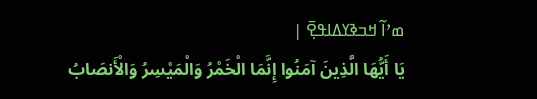ߘߴߊ߬ ߞߏߢߌߡߊߟߐ߲߫ |
يَا أَيُّهَا الَّذِينَ آمَنُوا إِنَّمَا الْخَمْرُ وَالْمَيْسِرُ وَالْأَنصَابُ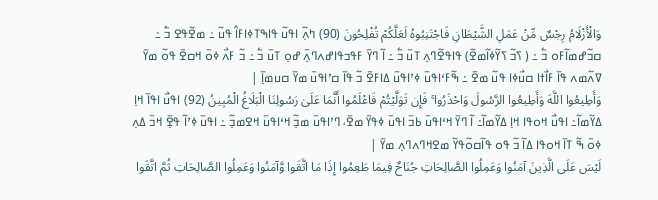وَالْأَزْلَامُ رِجْسٌ مِّنْ عَمَلِ الشَّيْطَانِ فَاجْتَنِبُوهُ لَعَلَّكُمْ تُفْلِحُونَ (90) ߤߍ߲߬ ߊߟߎ߬ ߟߊߒߠߦߊߓߊ߮ ߟߎ߬ ߸ ߘߐ߬ߟߐ ߏ߱ ߸ ߛߏ߬ߝߘߊ߬ߓߋ ߏ߱ ߸ ( ߖߏ߬ ߖߌ߬ߦߊ߬ߘߐ߬) ߟߊߟߐ߬ߣߍ߲ ߠߎ߫ ߏ߱ ߸ ߊ߬ ߣߌ߫ ߓߟߏߟߊߝߍߣߍ߲߫ ߝߋ߲ ߠߎ߫ ߏ߱ ߸ ߏ߬ ߓߍ߯ ߦߋ߫ ߞߛߐ߫ ߟߋ߬ ߘߌ߫ ߜߍ߬ߘߍ ߟߊ߫ ߓߊ߯ߙߊ ߛߎ߯ߦߊ ߟߎ߬ ߘߐ߫ ߸ ߒ߬ߓߵߊߟߎ߫ ߦߴߊߟߎ߫ ߡߊߓߐ߫ ߏ߬ ߟߊ߫ ߛߴߊߟߎ߫ ߘߌ߫ ߛߎߘߊ߲߫ |
وَأَطِيعُوا اللَّهَ وَأَطِيعُوا الرَّسُولَ وَاحْذَرُوا ۚ فَإِن تَوَلَّيْتُمْ فَاعْلَمُوا أَنَّمَا عَلَىٰ رَسُولِنَا الْبَلَاغُ الْمُبِينُ (92) ߊߟߎ߯ ߊߟߊ߫ ߞߊ߲ ߡߌ߬ߘߊ߬߸ ߊߟߎ߯ ߞߋߟߊ ߞߊ߲ ߡߌ߬ߘߊ߬߸ ߊ߬ ߣߌ߫ ߞߵߊߟߎ߫ ߕߏ߫ ߊߟߎ߫ ߦߟߌ߫ ߘߐ߫، ߣߴߊߟߎ߫ ߘߏ߲߬ ߞߵߊߟߎ߫ ߞߐߘߏ߲߬ ߸ ߊߟߎ߫ ߦߴߊ߬ ߟߐ߲߫ ߞߏ߫ ߡߍ߲ ߦߋ߫ ߒ߬ ߠߊ߫ ߞߋߟߊ ߡߊ߬ ߏ߬ ߟߋ ߟߊ߬ߛߋ߬ߟߌ߬ ߘߐߞߣߍߣߍ߲ ߘߌ߫ |
لَيْسَ عَلَى الَّذِينَ آمَنُوا وَعَمِلُوا الصَّالِحَاتِ جُنَاحٌ فِيمَا طَعِمُوا إِذَا مَا اتَّقَوا وَّآمَنُوا وَعَمِلُوا الصَّالِحَاتِ ثُمَّ اتَّقَوا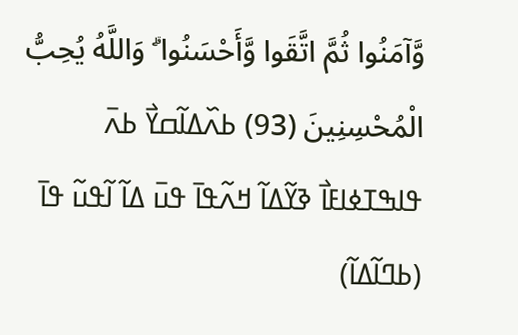وَّآمَنُوا ثُمَّ اتَّقَوا وَّأَحْسَنُوا ۗ وَاللَّهُ يُحِبُّ الْمُحْسِنِينَ (93) ߕߍ߰ߡߊ߬ߛߌ߯ ߕߍ߫ ߟߊߒߠߦߊߓߊ߯ ߢߌ߬ߡߊ߬ ߞߍ߬ߟߊ߫ ߟߎ߫ ߡߊ߬ ߊ߬ߟߎ߬ ߟߊ߫ (ߕߣߊ߬ߡߊ߬)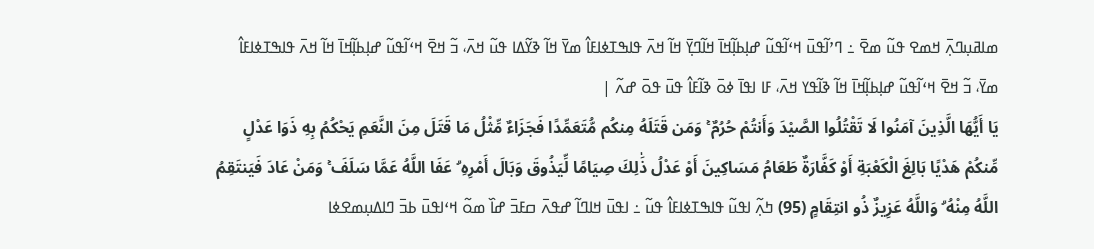ߘߊߥߎ߲ߣߍ߲߫ ߞߘߐ ߟߎ߬ ߘߐ߫ ߸ ߣߴߊ߬ߟߎ߫ ߞߵߊ߬ߟߎ߬ ߝߊ߲ߕߊ߲߬ߞߊ߫ ߞߊ߬ߣߌ߲߫ ߞߊ߬ ߞߍ߫ ߟߊߒߠߦߊߓߊ߮ ߘߌ߫ ߞߊ߬ ߢߌ߬ߡߊ ߟߎ߬ ߞߍ߫، ߏ߬ ߞߐ߫ ߞߵߊ߬ߟߎ߬ ߝߊ߲ߕߊ߲߬ߞߊ߫ ߞߊ߬ ߞߍ߫ ߟߊߒߠߦߊߓߊ߮ ߘߌ߫، ߏ߬ ߞߐ߫ ߞߵߊ߬ߟߎ߬ ߝߊ߲ߕߊ߲߬ߞߊ߫ ߞߊ߬ ߢߊ߬ߟߌ ߞߍ߫، ߓߊ ߊߟߊ߫ ߦߋ߫ ߢߊ߬ߓߊ߮ ߟߎ߫ ߟߋ߫ ߝߍ߬ |
يَا أَيُّهَا الَّذِينَ آمَنُوا لَا تَقْتُلُوا الصَّيْدَ وَأَنتُمْ حُرُمٌ ۚ وَمَن قَتَلَهُ مِنكُم مُّتَعَمِّدًا فَجَزَاءٌ مِّثْلُ مَا قَتَلَ مِنَ النَّعَمِ يَحْكُمُ بِهِ ذَوَا عَدْلٍ مِّنكُمْ هَدْيًا بَالِغَ الْكَعْبَةِ أَوْ كَفَّارَةٌ طَعَامُ مَسَاكِينَ أَوْ عَدْلُ ذَٰلِكَ صِيَامًا لِّيَذُوقَ وَبَالَ أَمْرِهِ ۗ عَفَا اللَّهُ عَمَّا سَلَفَ ۚ وَمَنْ عَادَ فَيَنتَقِمُ اللَّهُ مِنْهُ ۗ وَاللَّهُ عَزِيزٌ ذُو انتِقَامٍ (95) ߤߍ߲߬ ߊߟߎ߬ ߟߊߒߠߦߊߓߊ߮ ߟߎ߬ ߸ ߊߟߎ߫ ߞߊߣߊ߬ ߝߟߍ߫ ߛߓߏ߫ ߝߊ߰ ߘߋ߬ ߞߵߊߟߎ߫ ߕߏ߫ ߣߊߡߎ߲ߘߐߦߊ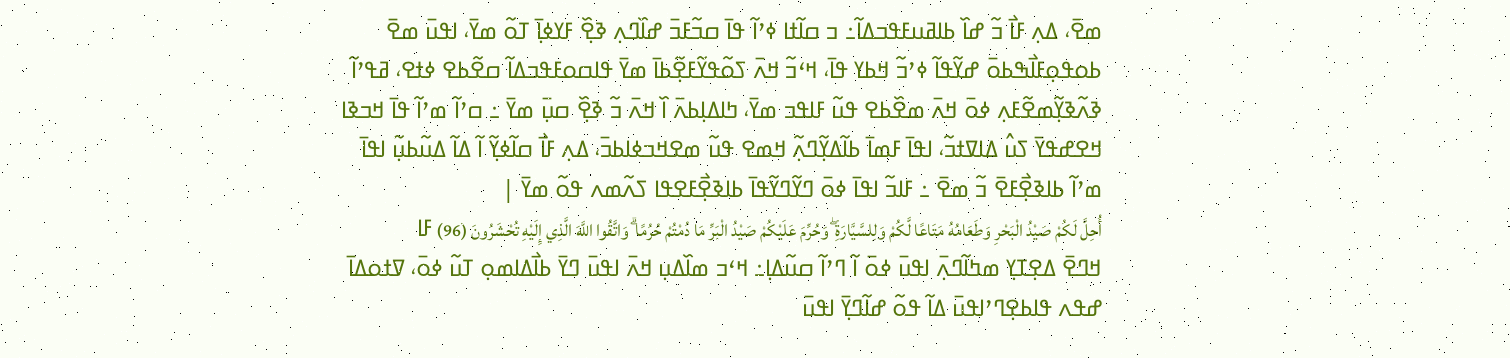ߘߐ߫، ߡߍ߲ ߓߊ߯ ߏ߬ ߝߊ߰ ߕߊߥߎߓߟߏߡߊ߬߸ ߏ ߛߊ߬ߙߊ ߦߴߊ߬ ߟߊ߫ ߛߏ߬ߓߏ߫ ߝߊ߰ߣߍ߲ ߢߐ߲߰ ߓߌߦߊ߲߫ ߠߋ߬ ߘߌ߫، ߊߟߎ߫ ߘߐ߫ ߕߋߟߋ߲ߓߊ߯ߒߕߋ߫ ߝߌ߬ߟߊ߬ ߦߴߏ߬ ߞߕߌ ߟߊ߫، ߞߵߏ߬ ߞߍ߫ ߖߋ߬ߟߌ߬ߓߐ߲߬ߕߊ߫ ߘߌ߫ ߟߊߛߋߓߟߏߡߊ߬ ߛߐ߬ߕߐ ߦߙߐ، ߥߟߴߊ߬ ߢߍ߬ߢߌ߲߬ߘߐ߬ߓߍ߲ ߦߋ߫ ߞߍ߫ ߘߐ߰ߕߐ ߟߎ߬ ߓߊߟߏ ߘߌ߫، ߤߊߡߊ߲ߕߍ߫ ߊ߰ ߞߍ߫ ߏ߬ ߢߐ߲߰ ߛߎ߲߫ ߘߌ߫ ߸ ߛߴߊ߬ ߘߴߊ߬ ߟߊ߫ ߞߏߢߊ ߞߐߝߟߌ߫ ߖߎ߮ ߡߊߜߙߏ߬، ߊߟߊ߫ ߓߘߊ߫ ߕߊ߬ߡߌ߲߬ߣߍ߲߬ ߞߘߐ ߟߎ߬ ߘߐߞߏߦߊߕߏ߫، ߡߍ߲ ߓߊ߯ ߛߊ߬ߦߌ߲߬ ߊ߬ ߡߊ߬ ߡߎ߬ߕߎ߲߬ ߊߟߊ߫ ߘߴߊ߬ ߕߊߢߐ߲߯ߓߐ߫ ߏ߬ ߘߐ߫ ߸ ߓߊߏ߬ ߊߟߊ߫ ߦߋ߫ ߣߌ߬ߣߌ߬ߟߊ߫ ߕߊߢߐ߲߯ߓߐߟߊ ߖߍ߬ߘߍ ߟߋ߬ ߘߌ߫ |
أُحِلَّ لَكُمْ صَيْدُ الْبَحْرِ وَطَعَامُهُ مَتَاعًا لَّكُمْ وَلِلسَّيَّارَةِ ۖ وَحُرِّمَ عَلَيْكُمْ صَيْدُ الْبَرِّ مَا دُمْتُمْ حُرُمًا ۗ وَاتَّقُوا اللَّهَ الَّذِي إِلَيْهِ تُحْشَرُونَ (96) ߓߊ ߞߣߐ߫ ߡߐ߲ߠߌ߲ ߘߤߊ߬ߣߍ߲߫ ߊߟߎ߫ ߦߋ߫ ߊ߬ ߣߴߊ߬ ߛߎ߬ߡߊ߲߸ ߞߵߏ ߘߊ߰ߡߎ߲ ߞߍ߫ ߊߟߎ߫ ߣߌ߫ ߕߊ߯ߡߊߘߋ߲ ߠߎ߬ ߦߋ߫، ߜߙߋߡߊ߫ ߝߟߍ ߟߊߕߐ߲ߣߴߊߟߎ߫ ߡߊ߬ ߟߋ߬ ߝߊ߬ߣߌ߲߫ ߊߟߎ߫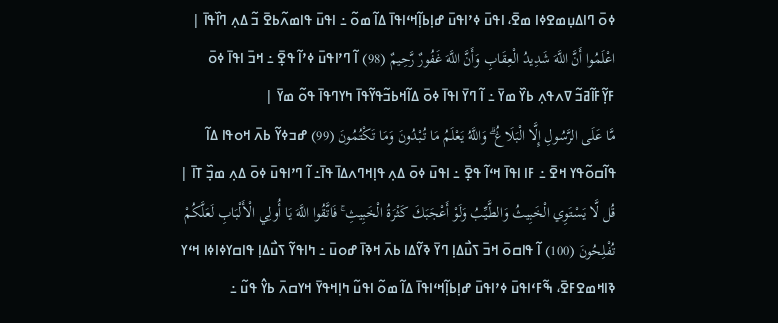ߦߋ߫ ߣߊߡߎ߲ߘߐߦߊ ߘߐ߫، ߊߟߎ߫ ߦߴߊߟߎ߫ ߝߊ߲ߕߊ߲߬ߞߵߊߟߊ߫ ߡߊ߬ ߘߋ߬ ߸ ߊߟߎ߫ ߟߊߘߍ߬ߕߐ߫ ߏ߬ ߡߍ߲ ߣߊ߰ߟߊ߫ |
اعْلَمُوا أَنَّ اللَّهَ شَدِيدُ الْعِقَابِ وَأَنَّ اللَّهَ غَفُورٌ رَّحِيمٌ (98) ߊ߬ ߣߴߊߟߎ߫ ߦߴߊ߬ ߟߐ߲߫ ߸ ߞߏ߫ ߊߟߊ߫ ߦߋ߫ ߓߌ߲߬ߓߊ߬ߥߏ߬ ߜߍߟߍ߲ ߕߌ߰ ߘߌ߫ ߸ ߊ߬ ߣߌ߫ ߊߟߊ߫ ߦߋ߫ ߡߊ߬ߞߕߏ߬ߟߌ߬ߟߊ߫ ߤߌߣߟߊ߫ ߟߋ߬ ߘߌ߫ |
مَّا عَلَى الرَّسُولِ إِلَّا الْبَلَاغُ ۗ وَاللَّهُ يَعْلَمُ مَا تُبْدُونَ وَمَا تَكْتُمُونَ (99) ߝߏߦߌ߬ ߕߍ߫ ߞߋߟߊ ߡߊ߬ ߟߊ߬ߛߋ߬ߟߌ ߞߐ߫ ߸ ߓߊ ߊߟߊ߫ ߞߵߊ߬ ߟߐ߲߫ ߸ ߊߟߎ߫ ߦߋ߫ ߡߍ߲ ߟߊ߲ߞߣߍߡߊ߫ ߟߊ߫߸ ߊ߬ ߣߴߊߟߎ߫ ߦߋ߫ ߡߍ߲ ߘߏ߲߰ ߠߊ߫ |
قُل لَّا يَسْتَوِي الْخَبِيثُ وَالطَّيِّبُ وَلَوْ أَعْجَبَكَ كَثْرَةُ الْخَبِيثِ ۚ فَاتَّقُوا اللَّهَ يَا أُولِي الْأَلْبَابِ لَعَلَّكُمْ تُفْلِحُونَ (100) ߊ߬ ߟߊߛߋ߫ ߞߏ߫ ߖߎ߯ߡߊ߲ ߣߌ߫ ߢߌ߬ߡߊ ߕߍ߫ ߞߢߊ߫ ߝߋߎ߫ ߸ ߤߊߟߌ߬ ߖߎ߯ߡߊ߲ ߟߊߛߌߦߊߦߊ ߞߵߌ ߢߊߞߘߐߓߐ߫، ߒ߬ߓߵߊߟߎ߫ ߦߴߊߟߎ߫ ߝߊ߲ߕߊ߲߬ߞߵߊߟߊ߫ ߡߊ߬ ߘߋ߬ ߊߟߎ߬ ߤߊ߲ߞߟߌ߫ ߞߌߛߍ߫ ߕߌ߮ ߟߎ߬ ߸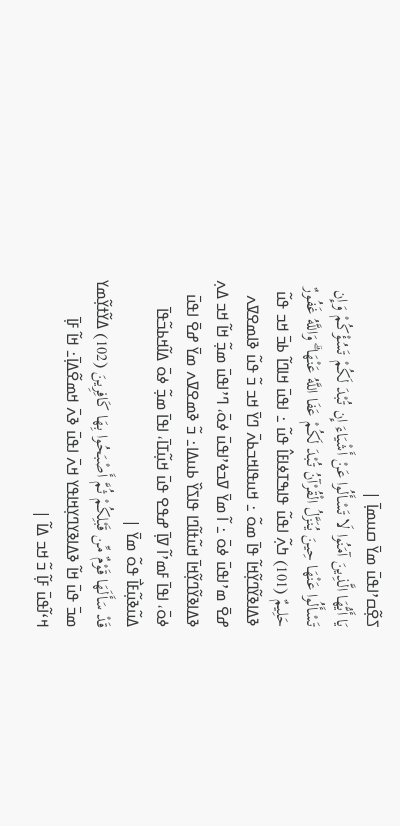ߖߐ߲߬ߛߴߊߟߎ߫ ߘߌ߫ ߛߎߘߊ߲߫ |
يَا أَيُّهَا الَّذِينَ آمَنُوا لَا تَسْأَلُوا عَنْ أَشْيَاءَ إِن تُبْدَ لَكُمْ تَسُؤْكُمْ وَإِن تَسْأَلُوا عَنْهَا حِينَ يُنَزَّلُ الْقُرْآنُ تُبْدَ لَكُمْ عَفَا اللَّهُ عَنْهَا ۗ وَاللَّهُ غَفُورٌ حَلِيمٌ (101) ߤߍ߲߬ ߊߟߎ߬ ߟߊߒߠߦߊߓߊ߮ ߟߎ߬ ߸ ߊߟߎ߫ ߞߊߣߊ߬ ߕߏ߫ ߞߏ ߟߎ߬ ߢߡߊߢߌ߬ߣߌ߲߬ߞߊ߬ ߟߊ߫ ߘߋ߬ ߸ ߞߎߟߊߞߏߕߍ߫ ߣߌ߫ ߞߏ ߏ߬ ߟߎ߬ ߢߊߘߐߜߍ ߝߐ߫ ߘߴߊߟߎ߫ ߦߋ߫ ߸ ߊ߬ ߘߌ߫ ߜߏߦߴߊߟߎ߫ ߦߋ߫، ߣߴߊߟߎ߫ ߘߏ߲߬ ߞߊ߬ ߞߏ ߡߍ߲ ߢߡߊߢߌ߬ߣߌ߲߬ߞߊ߫ ߞߎ߬ߙߊ߬ߣߊ ߟߊߖߌ߰ ߕߎߡߊ߸ ߏ߬ ߢߘߐߜߍ ߘߌ߫ ߝߐ߫ ߊߟߎ߫ ߦߋ߫، ߊߟߊ߫ ߓߘߴߊ߬ ߜߊ߲߫ ߝߟߐ ߟߎ߫ ߞߎ߲߬ߠߊ߫، ߊߟߊ߫ ߘߏ߲߬ ߦߋ߫ ߡߊ߬ߞߕߏ߬ߟߊ߫ ߡߎ߬ߢߎ߲߬ߓߊ߯ ߟߋ߬ ߘߌ߫ |
قَدْ سَأَلَهَا قَوْمٌ مِّن قَبْلِكُمْ ثُمَّ أَصْبَحُوا بِهَا كَافِرِينَ (102) ߡߌ߬ߙߌ߲߬ߘߌ ߘߏ߫ ߟߎ߫ ߞߊ߬ ߢߡߊߢߌߣߌ߲ߞߊߟߌ ߞߍ߫ ߊߟߎ߫ ߢߍ߫ ߞߘߐ߬ߡߊ߲߫߸ ߞߊ߬ ߓߊ߲߫ ߞߵߊ߬ߟߎ߫ ߓߊ߲߬ ߏ߬ ߞߏ ߡߊ߬ |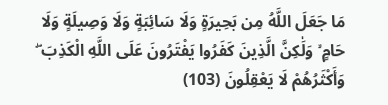مَا جَعَلَ اللَّهُ مِن بَحِيرَةٍ وَلَا سَائِبَةٍ وَلَا وَصِيلَةٍ وَلَا حَامٍ ۙ وَلَٰكِنَّ الَّذِينَ كَفَرُوا يَفْتَرُونَ عَلَى اللَّهِ الْكَذِبَ ۖ وَأَكْثَرُهُمْ لَا يَعْقِلُونَ (103)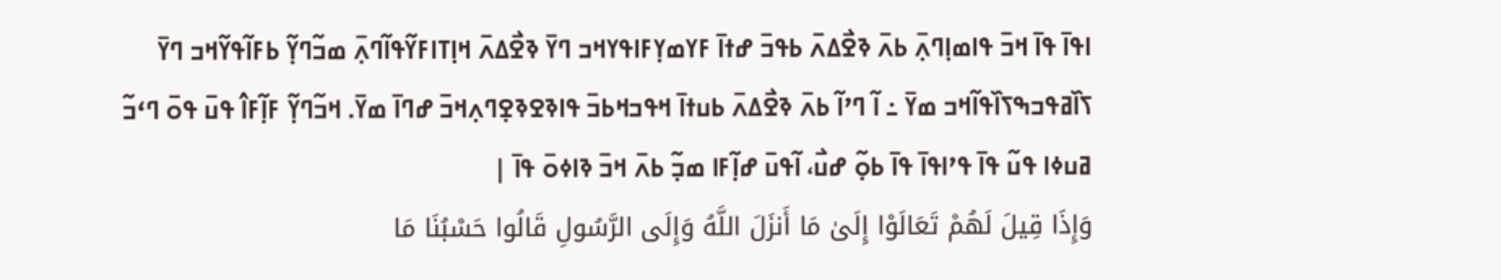ߊߟߊ߫ ߟߊ߫ ߞߏ߫ ߟߊߘߊ߲ߣߍ߲߫ ߕߍ߫ ߢߐ߯ߡߍ߫ ߕߟߏ߫ ߝߙߊ߫ ߓߌߘߌ߲ߓߊߟߌߞߏ ߣߌ߫ ߢߐ߯ߡߍ߫ ߞߊ߲ߠߊߓߌ߬ߟߊ߬ߣߍ߲߫ ߘߏ߬ߣߌ߲߬ ߕߓߊ߬ߟߌ߬ߞߏ ߣߌ߫ ߖߊ߰ߥߟߏߒߖߊ߰ߟߊ߬ߞߏ ߘߌ߫ ߸ ߊ߬ ߣߴߊ߬ ߕߍ߫ ߢߐ߯ߡߍ߫ ߕߎߙߊ߫ ߞߟߏߞߕߏ߫ ߟߊߢߐߢߐ߲ߣߍ߲ߞߏ߫ ߝߣߊ߫ ߘߌ߫. ߞߏ߬ߣߌ߲߬ ߓߊ߲߬ߓߊ߮ ߟߎ߫ ߟߋ߫ ߣߵߏ߬ ߥߎߦߊ ߟߎ߬ ߟߊ߫ ߟߴߊߟߊ߫ ߟߊ߫ ߕߋ߲߬ ߝߎ߯، ߊ߬ߟߎ߫ ߝߊ߲߬ߓߊ ߘߏ߲߬ ߕߍ߫ ߞߏ߫ ߢߊߦߋ߫ ߟߊ߫ |
وَإِذَا قِيلَ لَهُمْ تَعَالَوْا إِلَىٰ مَا أَنزَلَ اللَّهُ وَإِلَى الرَّسُولِ قَالُوا حَسْبُنَا مَا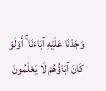وَجَدْنَا عَلَيْهِ آبَاءَنَا ۚ أَوَلَوْ كَانَ آبَاؤُهُمْ لَا يَعْلَمُونَ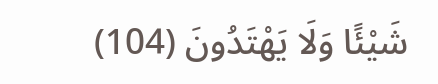شَيْئًا وَلَا يَهْتَدُونَ (104)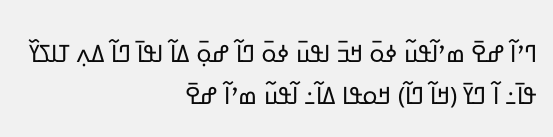ߣߴߊ߬ ߝߐ߫ ߘߴߊ߬ߟߎ߬ ߦߋ߫ ߞߏ߫ ߊߟߎ߫ ߦߋ߫ ߣߊ߬ ߝߋ߲߫ ߡߊ߬ ߊߟߊ߫ ߣߊ߬ ߡߍ߲ ߠߊߖߌ߰ ߟߊ߫߸ ߊ߬ ߣߌ߫ (ߞߊ߬ ߣߊ߬) ߞߋߟߊ ߡߊ߬߸ ߊ߬ߟߎ߬ ߘߴߊ߬ ߝߐ߫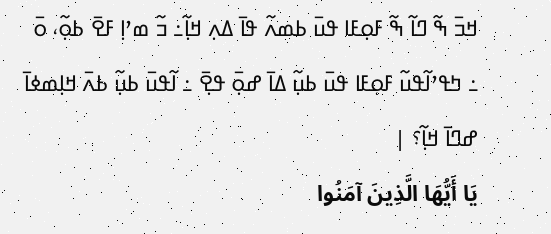ߞߏ߫ ߒ߬ ߣߊ߬ ߒ߬ ߓߋ߲ߓߊ ߟߎ߫ ߕߘߍ߬ ߟߊ߫ ߡߍ߲ ߞߊ߲߬߸ ߏ߬ ߘߴߊ߲ ߓߐ߫ ߕߋ߲߬، ߋ߫ ߸ ߤߟߴߊ߬ߟߎ߬ ߓߋ߲ߓߊ ߟߎ߫ ߕߎ߲߬ ߡߊ߫ ߝߋ߲߫ ߟߐ߲߫ ߸ ߊ߬ߟߎ߫ ߕߎ߲߬ ߕߍ߫ ߞߊ߲ߘߦߊ߫ ߝߣߊ߫ ߞߊ߲߬؟ |
يَا أَيُّهَا الَّذِينَ آمَنُوا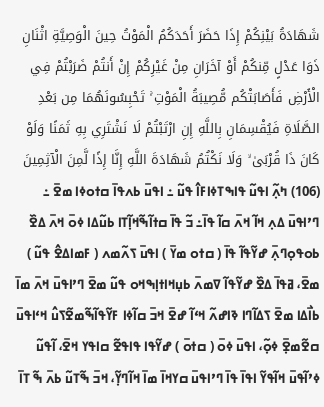شَهَادَةُ بَيْنِكُمْ إِذَا حَضَرَ أَحَدَكُمُ الْمَوْتُ حِينَ الْوَصِيَّةِ اثْنَانِ ذَوَا عَدْلٍ مِّنكُمْ أَوْ آخَرَانِ مِنْ غَيْرِكُمْ إِنْ أَنتُمْ ضَرَبْتُمْ فِي الْأَرْضِ فَأَصَابَتْكُم مُّصِيبَةُ الْمَوْتِ ۚ تَحْبِسُونَهُمَا مِن بَعْدِ الصَّلَاةِ فَيُقْسِمَانِ بِاللَّهِ إِنِ ارْتَبْتُمْ لَا نَشْتَرِي بِهِ ثَمَنًا وَلَوْ كَانَ ذَا قُرْبَىٰ ۙ وَلَا نَكْتُمُ شَهَادَةَ اللَّهِ إِنَّا إِذًا لَّمِنَ الْآثِمِينَ (106) ߤߍ߲߬ ߊߟߎ߬ ߟߊߒߠߦߊߓߊ߮ ߟߎ߬ ߸ ߊߟߎ߫ ߕߍߟߊ߫ ߛߙߋߦߊ ߘߐ߫ ߸ ߣߴߊߟߎ߫ ߡߍ߲ ߞߊ߬ ߞߍ߫ ߛߊ߬ ߟߊ߫߸ ߏ߬ ߟߊ߫ ߛߙߊ߬ߒ߬ߞߊ߲߬ߠߊ ߕߎ߬ߡߊ ߦߋ߫ ߞߍ߫ ߡߐ߰ ߕߋߟߋ߲ߣߍ߲߫ ߝߌ߬ߟߊ߬ ߟߊ߫ ( ߛߙߋ ߘߌ߫ ) ߊߟߎ߫ ߖߍ߬ߘߍ ( ߓߘߊߡߐ߮ ߟߎ߬ ) ߘߐ߫، ߥߟߊ߫ ߡߐ߰ ߝߌ߬ߟߊ߬ ߜߘߍ߫ ߕߎ߲ߞߊߙߊ߲ߒߞߋ ߟߎ߬ ߘߐ߫ ߣߴߊߟߎ߫ ߞߍ߫ ߘߊ߫ ߕߊ߯ߡߊ ߘߐ߫ ߖߡߊ߬ߣߊ ߢߊߝߍ߬ ߞߵߊ߬ ߝߐ߫ ߞߏ߫ ߛߊ߬ߦߊ ߓߌ߬ߟߊ߬ߒ߬ߘߐ߬ߖߎ߮ ߞߵߊߟߎ߫ ߛߐ߬ߘߐ߲߫ ߦߋ߲߬، ߊߟߎ߫ ߦߋ߫ ( ߛߙߋ߫ ) ߝߌ߬ߟߊ ߟߊߟߐ߬ ߛߊߟߌ ߞߐ߫، ߊ߬ߟߎ߬ ߦߴߊ߬ߟߎ߫ ߞߊ߬ߟߌ߬ ߊߟߊ߫ ߟߊ߫ ߣߴߊߟߎ߫ ߛߌߞߊ߫ ߘߊ߫ ߞߊ߬ߣߌ߲߬، ߞߏ߫ ߒ߬ߠߎ߬ ߕߍ߫ ߒ߬ ߠߊ߫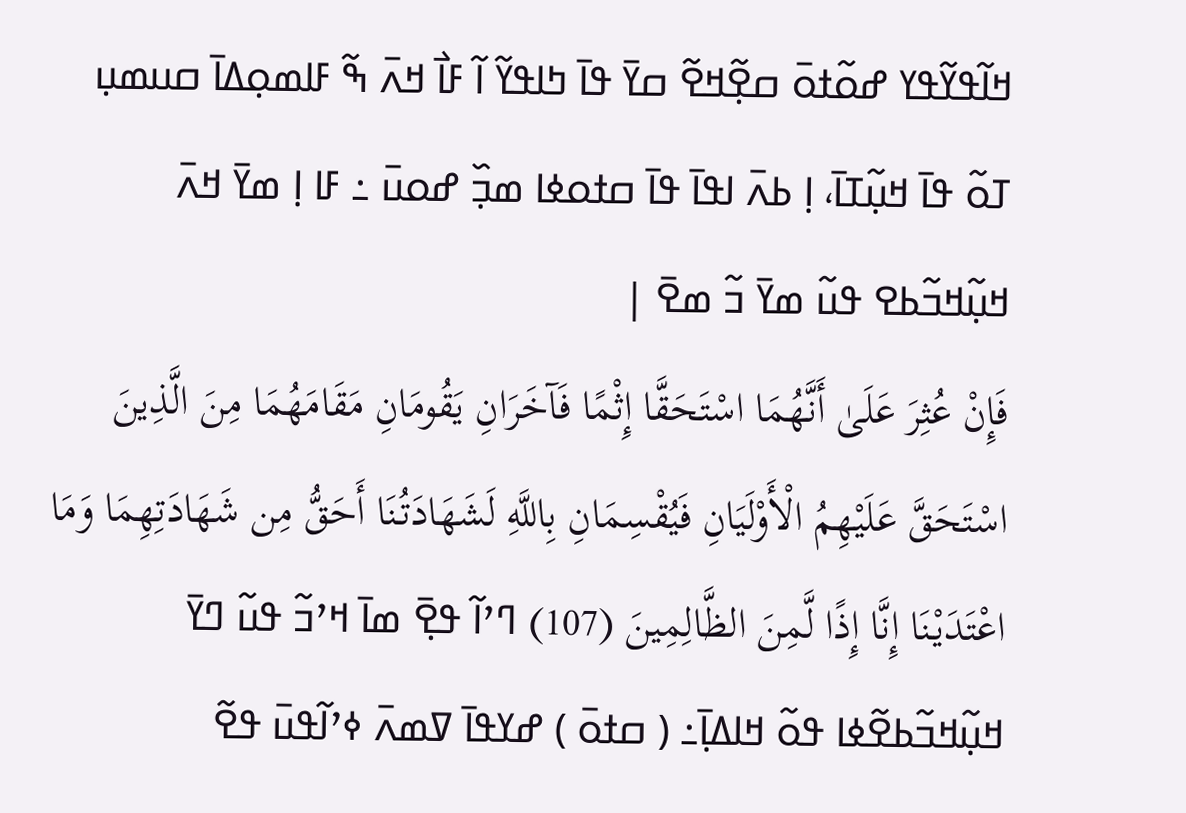ߞߊ߬ߟߌ߬ߟߌ ߝߋ߬ߙߋ߫ ߛߐ߲߬ߞߐ߬ ߛߌ߫ ߟߊ߫ ߤߊߟߌ߬ ߊ߬ ߓߊ߯ ߞߍ߫ ߒ߬ ߓߊߘߋ߲ߡߊ߫ ߛߎߘߎ߲ ߠߋ߬ ߟߊ߫ ߞߎ߲߬ߠߊ߫، ߊ߲ ߕߍ߫ ߊߟߊ߫ ߟߊ߫ ߛߙߋߦߊ ߘߏ߲߰ ߝߋߎ߫ ߸ ߓߊ ߊ߲ ߘߌ߫ ߞߍ߫ ߞߎ߲߬ߞߏ߬ߕߐ ߟߎ߬ ߘߌ߫ ߏ߬ ߘߐ߫ |
فَإِنْ عُثِرَ عَلَىٰ أَنَّهُمَا اسْتَحَقَّا إِثْمًا فَآخَرَانِ يَقُومَانِ مَقَامَهُمَا مِنَ الَّذِينَ اسْتَحَقَّ عَلَيْهِمُ الْأَوْلَيَانِ فَيُقْسِمَانِ بِاللَّهِ لَشَهَادَتُنَا أَحَقُّ مِن شَهَادَتِهِمَا وَمَا اعْتَدَيْنَا إِنَّا إِذًا لَّمِنَ الظَّالِمِينَ (107) ߣߴߊ߬ ߟߐ߲߫ ߘߊ߫ ߞߴߏ߬ ߟߎ߬ ߣߌ߫ ߞߎ߲߬ߞߏ߬ߕߐ߬ߦߊ ߟߋ߬ ߞߊߡߊ߲߫߸ ( ߛߙߋ߫ ) ߝߌߟߊ߫ ߜߘߍ߫ ߦߴߊ߬ߟߎ߫ ߟߐ߬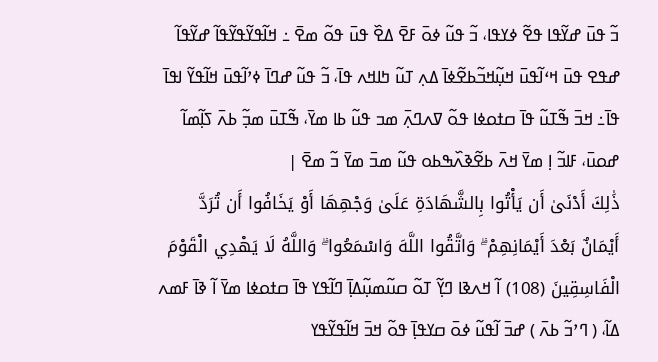ߏ߬ ߟߎ߫ ߝߌ߬ߟߊ ߟߐ߬ ߦߌߟߊ، ߏ߬ ߟߎ߬ ߦߋ߫ ߓߐ߫ ߡߐ߰ ߟߎ߫ ߟߋ߬ ߘߐ߫ ߸ ߞߊ߬ߟߌ߬ߟߌ߬ߟߊ߬ ߝߌ߬ߟߊ߬ ߝߟߐ ߟߎ߫ ߞߵߊ߬ߟߎ߫ ߞߎ߲߬ߞߏ߬ߕߐ߬ߦߊ߫ ߡߍ߲ ߠߎ߬ ߤߊߞߍ ߟߊ߫، ߏ߬ ߟߎ߬ ߝߣߊ߫ ߦߴߊ߬ߟߎ߫ ߞߊ߬ߟߌ߬ ߊߟߊ߫ ߟߊ߫߸ ߞߏ߫ ߒ߬ߠߎ߬ ߟߊ߫ ߛߙߋߦߊ ߟߋ߬ ߜߍߣߍ߲߫ ߘߏ ߟߎ߬ ߕߊ ߘߌ߫، ߒ߬ߠߎ߫ ߘߏ߲߬ ߕߍ߫ ߖߊ߲߬ߘߊ߬ ߝߋߎ߫، ߓߊߏ߬ ߊ߲ ߘߌ߫ ߞߍ߫ ߕߐ߬ߢߍ߰ߒߕߋ ߟߎ߬ ߘߏ߫ ߘߌ߫ ߏ߬ ߘߐ߫ |
ذَٰلِكَ أَدْنَىٰ أَن يَأْتُوا بِالشَّهَادَةِ عَلَىٰ وَجْهِهَا أَوْ يَخَافُوا أَن تُرَدَّ أَيْمَانٌ بَعْدَ أَيْمَانِهِمْ ۗ وَاتَّقُوا اللَّهَ وَاسْمَعُوا ۗ وَاللَّهُ لَا يَهْدِي الْقَوْمَ الْفَاسِقِينَ (108) ߊ߬ ߞߍߢߊ ߣߌ߲߬ ߠߋ߬ ߛߎ߬ߘߎ߲߬ߡߊ߲߫ ߣߊ߬ߟߌ ߟߊ߫ ߛߙߋߦߊ ߘߌ߫ ߊ߬ ߢߊ߫ ߓߘߍ ߡߊ߬، ( ߣߴߏ߬ ߕߍ߫ ) ߝߏ߫ ߊ߬ߟߎ߬ ߦߋ߫ ߛߌߟߊ߲߫ ߟߋ߬ ߞߏ߫ ߞߊ߬ߟߌ߬ߟߌ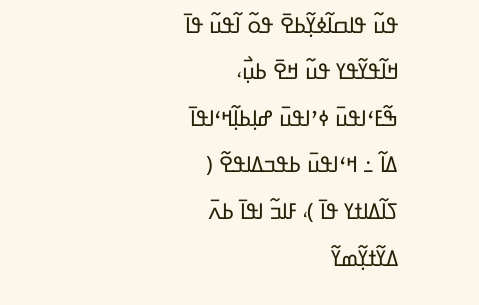ߟߎ߬ ߟߊߛߊ߬ߦߌ߲߬ߕߐ߫ ߟߋ߬ ߊ߬ߟߎ߬ ߟߊ߫ ߞߊ߬ߟߌ߬ߟߌ ߟߎ߬ ߞߐ߫ ߕߎ߲߯، ߒ߬ߓߵߊߟߎ߫ ߦߴߊߟߎ߫ ߝߊ߲ߕߊ߲߬ߞߵߊߟߊ߫ ߡߊ߬ ߸ ߞߵߊߟߎ߫ ߕߟߏߡߊߟߐ߬ ( ߖߊ߬ߡߊߙߌ ߟߊ߫ )، ߓߊߏ߬ ߊߟߊ߫ ߕߍ߫ ߡߌ߬ߙߌ߲߬ߘߌ߬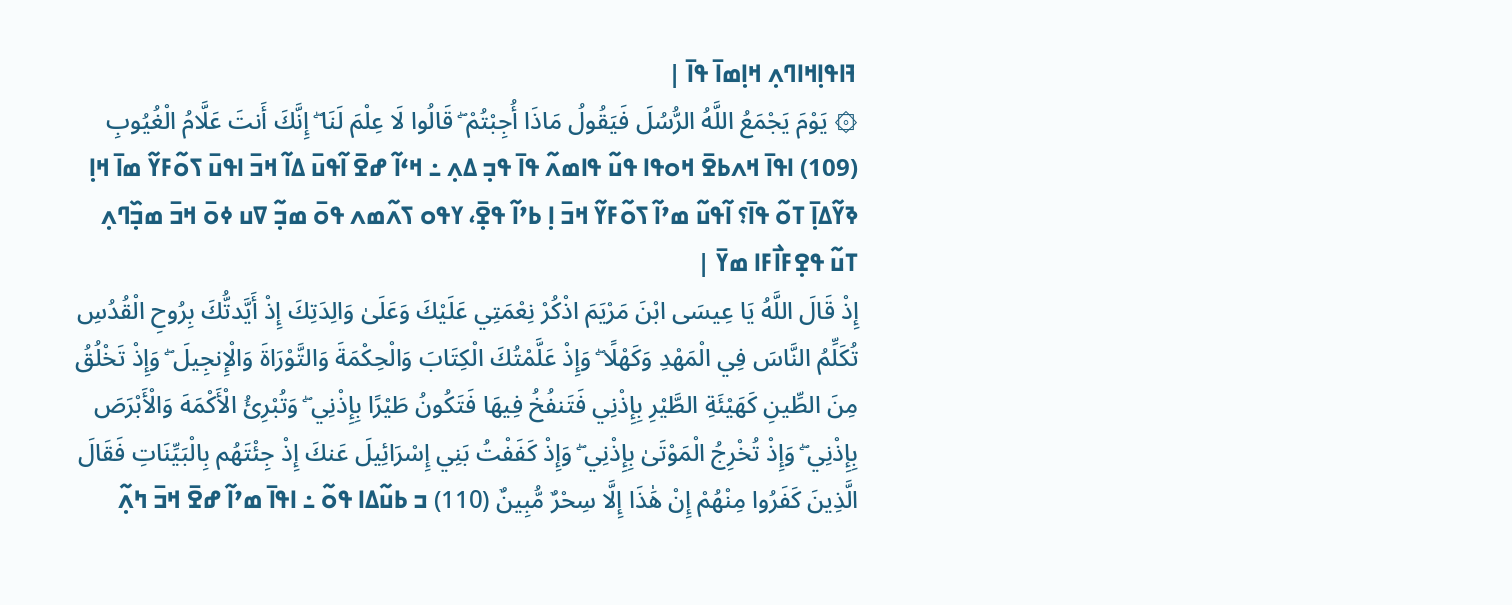ߔߊߟߊ߲ߞߊߣߍ߲ ߞߊ߲ߘߊ߫ ߟߊ߫ |
۞ يَوْمَ يَجْمَعُ اللَّهُ الرُّسُلَ فَيَقُولُ مَاذَا أُجِبْتُمْ ۖ قَالُوا لَا عِلْمَ لَنَا ۖ إِنَّكَ أَنتَ عَلَّامُ الْغُيُوبِ (109) ߊߟߊ߫ ߞߍߕߐ߫ ߞߋߟߊ ߟߎ߬ ߟߊߘߍ߬ ߟߊ߫ ߟߏ߲ ߡߍ߲ ߸ ߞߵߊ߬ ߝߐ߫ ߊ߬ߟߎ߫ ߡߊ߬ ߞߏ߫ ߊߟߎ߫ ߖߋ߬ߓߌ߬ ߘߊ߫ ߞߊ߲ ߢߌ߬ߡߊ߲߫ ߠߋ߬ ߟߊ߫؟ ߊ߬ߟߎ߬ ߘߴߊ߬ ߖߋ߬ߓߌ߬ ߞߏ߫ ߊ߲ ߕߴߊ߬ ߟߐ߲߫، ߌߟߋ ߖߍ߬ߘߍ ߟߋ߫ ߘߏ߲߬ ߜߎ ߦߋ߫ ߞߏ߫ ߘߏ߲߰ߣߍ߲ ߠߎ߬ ߟߐ߲ߓߊ߯ߓߊ ߘߌ߫ |
إِذْ قَالَ اللَّهُ يَا عِيسَى ابْنَ مَرْيَمَ اذْكُرْ نِعْمَتِي عَلَيْكَ وَعَلَىٰ وَالِدَتِكَ إِذْ أَيَّدتُّكَ بِرُوحِ الْقُدُسِ تُكَلِّمُ النَّاسَ فِي الْمَهْدِ وَكَهْلًا ۖ وَإِذْ عَلَّمْتُكَ الْكِتَابَ وَالْحِكْمَةَ وَالتَّوْرَاةَ وَالْإِنجِيلَ ۖ وَإِذْ تَخْلُقُ مِنَ الطِّينِ كَهَيْئَةِ الطَّيْرِ بِإِذْنِي فَتَنفُخُ فِيهَا فَتَكُونُ طَيْرًا بِإِذْنِي ۖ وَتُبْرِئُ الْأَكْمَهَ وَالْأَبْرَصَ بِإِذْنِي ۖ وَإِذْ تُخْرِجُ الْمَوْتَىٰ بِإِذْنِي ۖ وَإِذْ كَفَفْتُ بَنِي إِسْرَائِيلَ عَنكَ إِذْ جِئْتَهُم بِالْبَيِّنَاتِ فَقَالَ الَّذِينَ كَفَرُوا مِنْهُمْ إِنْ هَٰذَا إِلَّا سِحْرٌ مُّبِينٌ (110) ߏ ߕߎ߬ߡߊ ߟߋ߬ ߸ ߊߟߊ߫ ߘߴߊ߬ ߝߐ߫ ߞߏ߫ ߤߍ߲߬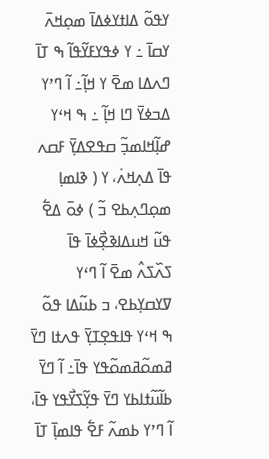ߌߟߋ߬ ߡߊߙߌߦߡߊ߫ ߘߋ߲ߞߍ߫ ߌߛߊ߫ ߸ ߌ ߦߟߌߓߌ߬ߟߊ߬ ߒ ߠߊ߫ ߣߍߡߊ ߘߐ߫ ߌ ߞߊ߲߬߸ ߊ߬ ߣߴߌ ߡߏߦߌ߫ ߣߊ ߞߊ߲߬ ߸ ߒ ߞߵߌ ߝߊ߲߬ߞߊߘߏ߲߬ ߛߟߐߡߌ߲߫ ߓߛߍ ߟߊ߫ ߡߍ߲ߞߍ߭، ߌ ( ߢߊߘߊ߲ ߘߋ߲ߣߍ߲ߕߐ ߏ߬ ) ߦߋ߫ ߡߐ߱ ߟߎ߬ ߞߎߡߊߢߐ߲߯ߦߊ߫ ߟߊ߫ ߖߍ߰ߖߍ߮ ߘߐ߫ ߊ߬ ߣߵߌ ߜߌߛߌ߲ߕߐ، ߏ ߕߎ߬ߡߊ ߟߋ߬ ߒ ߞߵߌ ߟߊߟߐ߲ߠߌ߲߫ ߟߍߙߊ ߣߌ߫ ߥߘߋ߬ߥߘߋ߬ߟߌ ߟߊ߫߸ ߊ߬ ߣߌ߫ ߕߊ߬ߎ߬ߙߊߕߌ ߣߌ߫ ߟߌ߲߬ߖߌ߯ߟߌ ߟߊ߫، ߊ߬ ߣߴߌ ߕߘߍ߬ ߓߐ߱ ߟߊߘߊ߲߫ ߠߊ߫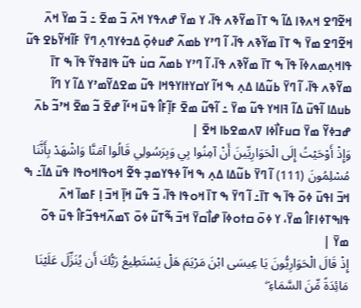ߞߐ߬ߣߐ ߞߍߢߊ ߡߊ߬ ߒ ߠߊ߫ ߘߌ߬ߢߍ ߟߊ߫، ߌ ߘߌ߫ ߝߍߟߌ ߞߍ߫ ߏ߬ ߘߐ߫ ߸ ߏ߬ ߘߌ߫ ߞߍ߫ ߞߐ߬ߣߐ ߘߌ߫ ߒ ߠߊ߫ ߘߌ߬ߢߍ ߟߊ߫، ߊ߬ ߣߴߌ ߕߘߍ߬ ߝߎߦߋ߲߫ ߡߏߦߌߣߍ߲ ߣߌ߫ ߓߊ߬ߞߌ߬ߕߐ ߟߎ߬ ߟߊߞߍ߲ߘߍߦߊ߫ ߟߊ߫ ߒ ߠߊ߫ ߘߌ߬ߢߍ ߟߊ߫، ߊ߬ ߣߴߌ ߕߘߍ߬ ߛߎ߭ ߟߎ߬ ߟߊߥߟߌ߬ ߟߊ߫ ߒ ߠߊ߫ ߘߌ߬ߢߍ ߟߊ߫، ߊ߬ ߣߌ߫ ߕߎ߬ߡߊ ߡߍ߲ ߒ ߞߊ߬ ߌߛߌߙߊߌߟߞߊ ߟߎ߬ ߘߐߡߌ߬ߘߴߌ ߡߊ߬ ߌ ߣߊ߬ ߕߎߡߊ ߊ߬ߟߎ߫ ߡߊ߬ ߔߊߞߌ ߟߎ߬ ߘߌ߫ ߸ ߊ߬ߟߎ߬ ߘߐ߫ ߓߊ߲߬ߓߊ߮ ߟߎ߫ ߞߵߊ߬ ߝߐ߫ ߏ߬ ߘߐ߫ ߞߴߏ߬ ߕߍ߫ ߝߏߦߌ߬ ߘߌ߫ ߛߎߓߊ߯ߦߊ ߜߍߘߐߕߊ ߞߐ߫ |
وَإِذْ أَوْحَيْتُ إِلَى الْحَوَارِيِّينَ أَنْ آمِنُوا بِي وَبِرَسُولِي قَالُوا آمَنَّا وَاشْهَدْ بِأَنَّنَا مُسْلِمُونَ (111) ߊ߬ ߣߌ߫ ߕߎ߬ߡߊ ߡߍ߲ ߒ ߞߊ߬ ߦߟߌߘߏ߲ ߟߐ߬ ߞߋߟߊߞߋߟߊ ߟߎ߫ ߡߊ߬߸ ߒ ߞߏ߫ ߊߟߎ߫ ߦߋ߫ ߟߊ߫ ߒ ߠߊ߫߸ ߊ߬ ߣߌ߫ ߒ ߠߊ߫ ߞߋߟߊ ߟߊ߫، ߏ߬ ߟߎ߬ ߞߊ߲߫ ߞߏ߫ ߊ߲ ߓߘߊ߫ ߞߍ߫ ߟߊߒߠߦߊߓߊ߮ ߘߌ߫، ߌ ߦߋ߫ ߛߙߋߦߊ߫ ߝߊ߯ߛߌ߫ ߞߏ߫ ߒ߬ߠߎ߬ ߦߋ߫ ߖߘߍ߬ߞߟߏ߬ߓߊ߮ ߟߎ߫ ߟߋ߬ ߘߌ߫ |
إِذْ قَالَ الْحَوَارِيُّونَ يَا عِيسَى ابْنَ مَرْيَمَ هَلْ يَسْتَطِيعُ رَبُّكَ أَن يُنَزِّلَ عَلَيْنَا مَائِدَةً مِّنَ السَّمَاءِ ۖ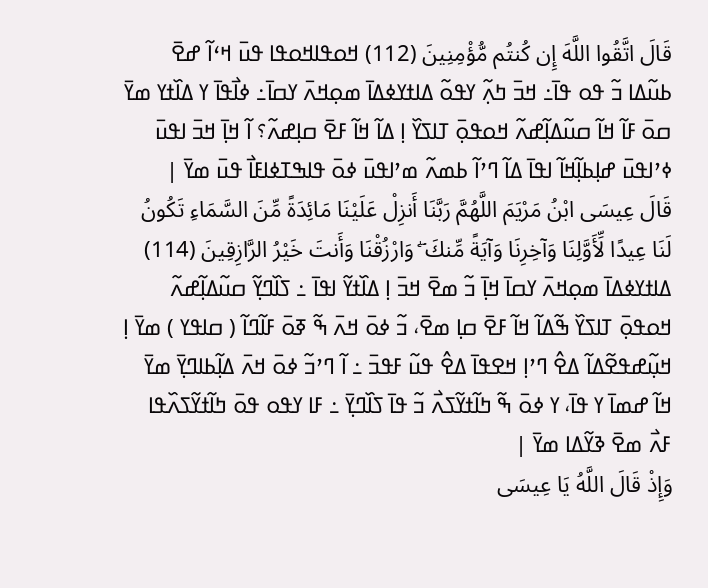قَالَ اتَّقُوا اللَّهَ إِن كُنتُم مُّؤْمِنِينَ (112) ߞߋߟߊߞߋߟߊ ߟߎ߫ ߞߵߊ߬ ߝߐ߫ ߕߎ߬ߡߊ ߏ߬ ߟߋ ߟߊ߫߸ ߞߏ߫ ߤߍ߲߬ ߌߟߋ߬ ߡߊߙߌߦߡߊ߫ ߘߋ߲ߞߍ߫ ߌߛߊ߫߸ ߦߊ߯ߟߊ߫ ߌ ߡߊ߰ߙߌ ߘߌ߫ ߛߋ߫ ߓߊ߬ ߞߊ߬ ߛߎ߬ߡߊ߲߬ߝߍ߬ ߞߋߟߋ߲߫ ߠߊߖߌ߰ ߊ߲ ߡߊ߬ ߞߊ߬ ߓߐ߫ ߛߊ߲ߝߍ߬؟ ߊ߬ ߞߊ߲߫ ߞߏ߫ ߊߟߎ߫ ߦߴߊߟߎ߫ ߝߊ߲ߕߊ߲߬ߞߊ߬ ߊߟߊ߫ ߡߊ߬ ߣߴߊ߬ ߕߘߍ߬ ߘߴߊߟߎ߫ ߦߋ߫ ߟߊߒߠߦߊߓߊ߯ ߟߎ߫ ߘߌ߫ |
قَالَ عِيسَى ابْنُ مَرْيَمَ اللَّهُمَّ رَبَّنَا أَنزِلْ عَلَيْنَا مَائِدَةً مِّنَ السَّمَاءِ تَكُونُ لَنَا عِيدًا لِّأَوَّلِنَا وَآخِرِنَا وَآيَةً مِّنكَ ۖ وَارْزُقْنَا وَأَنتَ خَيْرُ الرَّازِقِينَ (114) ߡߊߙߌߦߡߊ߫ ߘߋ߲ߞߍ߫ ߌߛߊ߫ ߞߊ߲߫ ߏ߬ ߘߐ߫ ߞߏ߫ ߊ߲ ߡߊ߰ߙߌ߬ ߊߟߊ߫ ߸ ߖߊ߰ߣߌ߲߬ ߛߎ߬ߡߊ߲߬ߝߍ߬ ߞߋߟߋ߲߫ ߠߊߖߌ߰ ߒ߬ߡߊ߬ ߞߊ߬ ߓߐ߫ ߛߊ߲ ߘߐ߫، ߏ߬ ߦߋ߫ ߞߍ߫ ߒ߬ ߧߋ߫ ߓߊ߬ߣߊ߬ ( ߛߊߟߌ ) ߘߌ߫ ߊ߲ ߞߎ߲߬ߝߟߐ߬ߡߊ߬ ߡߐ߮ ߣߴߊ߲ ߞߐߟߊ߫ ߡߐ߮ ߟߎ߬ ߓߟߏ߫ ߸ ߊ߬ ߣߴߏ߬ ߦߋ߫ ߞߍ߫ ߡߊ߲߬ߕߊߣߌ߲߫ ߘߌ߫ ߞߊ߬ ߝߘߊ߫ ߌ ߟߊ߫، ߌ ߦߋ߫ ߒ߬ ߤߊ߬ߙߌ߬ߖߍ߯ ߏ߬ ߟߊ߫ ߖߊ߰ߣߌ߲߫ ߸ ߓߊ ߌߟߋ ߟߋ߫ ߤߊ߬ߙߌ߬ߖߍ߰ߟߊ ߓߍ߯ ߘߐ߫ ߢߌ߬ߡߊ ߘߌ߫ |
وَإِذْ قَالَ اللَّهُ يَا عِيسَى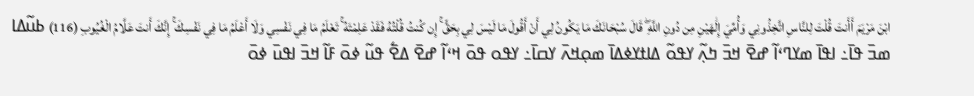ابْنَ مَرْيَمَ أَأَنتَ قُلْتَ لِلنَّاسِ اتَّخِذُونِي وَأُمِّيَ إِلَٰهَيْنِ مِن دُونِ اللَّهِ ۖ قَالَ سُبْحَانَكَ مَا يَكُونُ لِي أَنْ أَقُولَ مَا لَيْسَ لِي بِحَقٍّ ۚ إِن كُنتُ قُلْتُهُ فَقَدْ عَلِمْتَهُ ۚ تَعْلَمُ مَا فِي نَفْسِي وَلَا أَعْلَمُ مَا فِي نَفْسِكَ ۚ إِنَّكَ أَنتَ عَلَّامُ الْغُيُوبِ (116) ߕߎ߬ߡߊ ߘߏ߫ ߟߊ߫߸ ߊߟߊ߫ ߘߌߣߵߊ߬ ߝߐ߫ ߞߏ߫ ߤߍ߲߬ ߌߟߋ߬ ߡߊߙߌߦߡߊ߫ ߘߋ߲ߞߍ߫ ߌߛߊ߫߸ ߌߟߋ ߟߋ߫ ߞߵߊ߬ ߝߐ߫ ߡߐ߱ ߟߎ߬ ߦߋ߫ ߓߊ߬ ߞߏ߫ ߊߟߎ߫ ߦߋ߫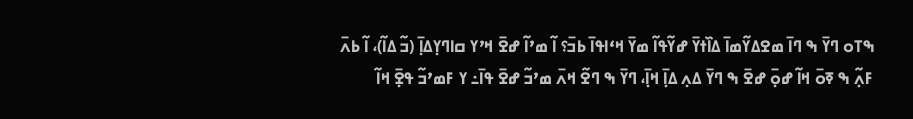ߒߠߋ ߣߌ߫ ߒ ߣߊ߫ ߘߐߡߌ߬ߘߊ߫ ߡߊ߰ߙߌ߫ ߝߌ߬ߟߊ߬ ߘߌ߫ ߞߵߊߟߊ߫ ߕߏ߫؟ ߊ߬ ߘߴߊ߬ ߝߐ߫ ߞߴߌ ߛߊߣߌ߲ߡߊ߲߫ (ߏ߬ ߡߊ߬)، ߊ߬ ߕߍ߫ ߓߍ߲߬ ߒ ߧߋ߫ ߞߊ߬ ߝߋ߲߫ ߝߐ߫ ߒ ߣߌ߫ ߡߍ߲ ߡߊ߲߫ ߞߊ߲߫، ߣߌ߫ ߒ ߣߐ߬ ߞߍ߫ ߘߴߏ߬ ߝߐ߫ ߟߊ߫߸ ߌ ߓߘߴߏ߬ ߟߐ߲߫ ߞߊ߬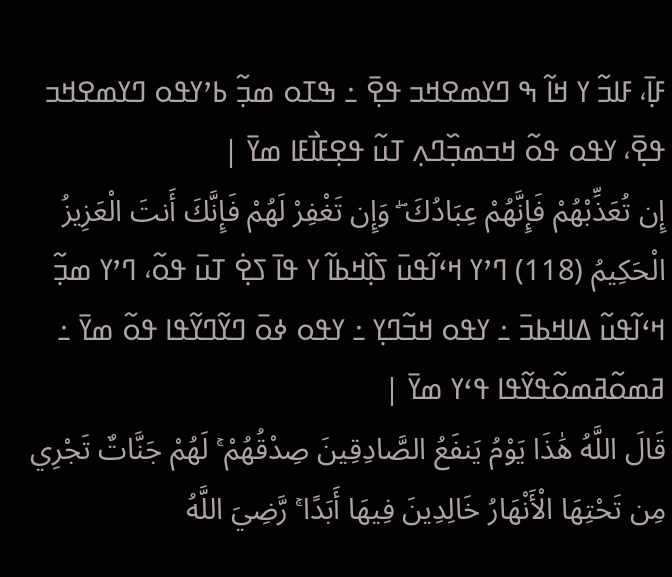ߓߊ߲߫، ߓߊߏ߬ ߌ ߞߊ߬ ߒ ߣߌߘߐߞߏ ߟߐ߲߫ ߸ ߒߠߋ ߘߏ߲߬ ߕߴߌߟߋ ߣߌߘߐߞߏ ߟߐ߲߫، ߌߟߋ ߟߋ߬ ߞߏߘߏ߲߰ߣߍ߲ ߠߎ߬ ߟߐ߲ߓߊ߯ߓߊ ߘߌ߫ |
إِن تُعَذِّبْهُمْ فَإِنَّهُمْ عِبَادُكَ ۖ وَإِن تَغْفِرْ لَهُمْ فَإِنَّكَ أَنتَ الْعَزِيزُ الْحَكِيمُ (118) ߣߴߌ ߞߵߊ߬ߟߎ߫ ߖߊ߲߰ߞߕߊ߬ ߌ ߟߊ߫ ߖߐ߲߭ ߠߎ߫ ߟߋ߬، ߣߴߌ ߘߏ߲߬ ߞߵߊ߬ߟߎ߬ ߡߊߞߕߏ߫ ߸ ߌߟߋ ߞߏ߬ߣߌ߲ ߸ ߌߟߋ ߦߋ߫ ߣߌ߬ߣߌ߬ߟߊ ߟߋ߬ ߘߌ߫ ߸ ߥߘߋ߬ߥߘߋ߬ߟߌ߬ߟߊ ߟߵߌ ߘߌ߫ |
قَالَ اللَّهُ هَٰذَا يَوْمُ يَنفَعُ الصَّادِقِينَ صِدْقُهُمْ ۚ لَهُمْ جَنَّاتٌ تَجْرِي مِن تَحْتِهَا الْأَنْهَارُ خَالِدِينَ فِيهَا أَبَدًا ۚ رَّضِيَ اللَّهُ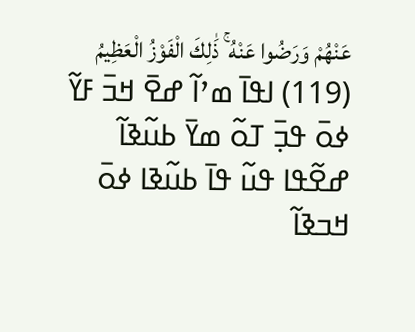عَنْهُمْ وَرَضُوا عَنْهُ ۚ ذَٰلِكَ الْفَوْزُ الْعَظِيمُ (119) ߊߟߊ߫ ߘߴߊ߬ ߝߐ߫ ߞߏ߫ ߓߌ߬ ߦߋ߫ ߟߏ߲߫ ߠߋ߬ ߘߌ߫ ߕߎ߬ߢߊ߬ ߝߐ߬ߟߊ ߟߎ߬ ߟߊ߫ ߕߎ߬ߢߊ ߦߋ߫ ߞߏߢߊ߬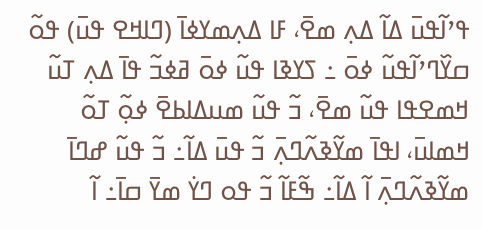ߟߴߊ߬ߟߎ߫ ߡߊ߬ ߡߍ߲ ߘߐ߫، ߓߊ ߡߍ߲ߘߌߦߊ߫ (ߣߊߞߐ ߟߎ߫) ߟߋ߬ ߛߌ߰ߣߴߊ߬ߟߎ߬ ߦߋ߫ ߸ ߖߌߢߊ ߟߎ߬ ߦߋ߫ ߥߦߏ߬ ߟߊ߫ ߡߍ߲ ߠߎ߬ ߞߘߐߟߊ ߟߎ߬ ߘߐ߫، ߏ߬ ߟߎ߬ ߘߎߡߊߕߐ߫ ߦߋ߲߬ ߠߋ߬ ߞߘߊߎ߫، ߊߟߊ߫ ߘߌ߬ߢߍ߬ߣߍ߲߫ ߏ߬ ߟߎ߫ ߡߊ߬߸ ߏ߬ ߟߎ߬ ߝߣߊ߫ ߘߌ߬ߢߍ߬ߣߍ߲߫ ߊ߬ ߡߊ߬߸ ߒ߬ߓߊ߬ ߏ߬ ߟߋ ߣߌ߭ ߘߌ߫ ߛߊ߫߸ ߊ߬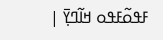ߓߟߋ߬ߓߟߋ ߞߊ߬ߣߌ߲߫ |